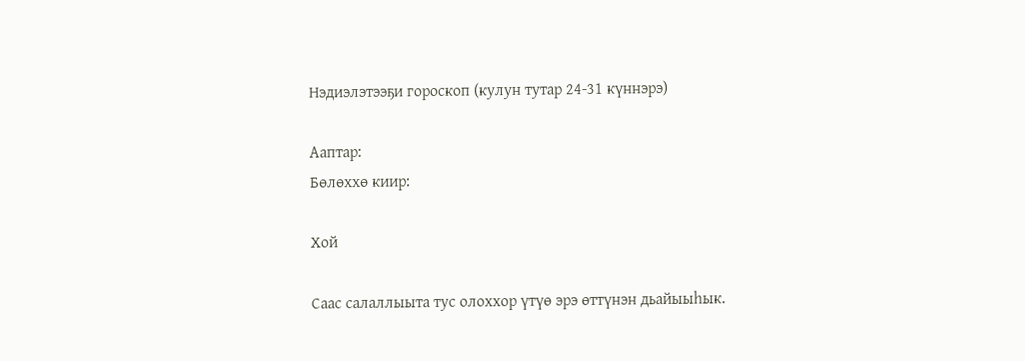Нэдиэлэтээҕи гороскоп (кулун тутар 24-31 күннэрэ)

Ааптар:
Бөлөххө киир:

Хой

Саас салаллыыта тус олоххор үтүө эрэ өттүнэн дьайыыһык.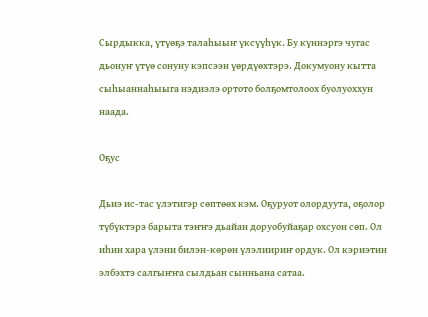Сырдыкка, үтүөҕэ талаһыыҥ үксүүһүк. Бу күннэргэ чугас дьонуҥ үтүө сонуну кэпсээн үөрдүөхтэрэ. Докумуону кытта сыһыаннаһыыга нэдиэлэ ортото болҕомтолоох буолуоххун наада.

Оҕус

Дьиэ ис-тас үлэтигэр сөптөөх кэм. Оҕуруот олордуута, оҕолор түбүктэрэ барыта тэҥҥэ дьайан доруобуйаҕар охсуон сөп. Ол иһин хара үлэни билэн-көрөн үлэлиириҥ ордук. Ол кэриэтин элбэхтэ салгыҥҥа сылдьан сынньана сатаа.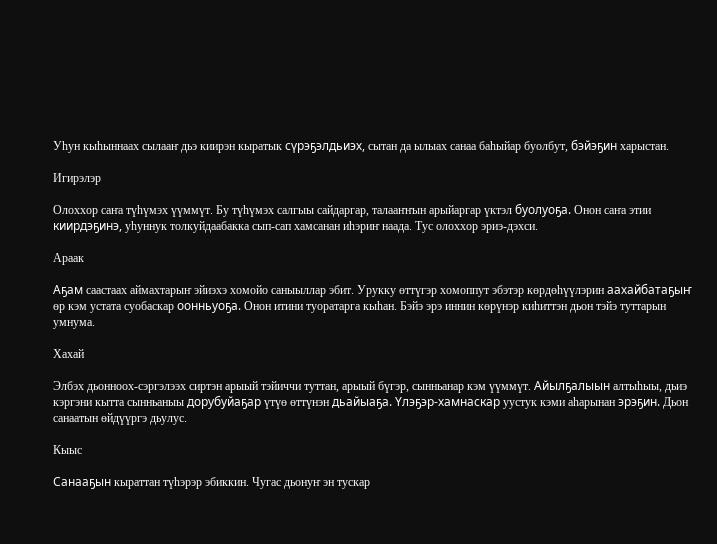Уһун кыһыннаах сылааҥ дьэ киирэн кыратык сүрэҕэлдьиэх, сытан да ылыах санаа баһыйар буолбут, бэйэҕин харыстан.

Игирэлэр

Олоххор саҥа түһүмэх үүммүт. Бу түһүмэх салгыы сайдаргар, талааҥҥын арыйаргар үктэл буолуоҕа. Онон саҥа этии киирдэҕинэ, уһуннук толкуйдаабакка сып-сап хамсанан иһэриҥ наада. Тус олоххор эриэ-дэхси.

Араак

Аҕам саастаах аймахтарыҥ эйиэхэ хомойо саныыллар эбит. Урукку өттүгэр хомоппут эбэтэр көрдөһүүлэрин аахайбатаҕыҥ өр кэм устата суобаскар оонньуоҕа. Онон итини туоратарга кыһан. Бэйэ эрэ иннин көрүнэр киһиттэн дьон тэйэ туттарын умнума.

Хахай

Элбэх дьонноох-сэргэлээх сиртэн арыый тэйиччи туттан, арыый бүгэр, сынньанар кэм үүммүт. Айылҕалыын алтыһыы, дьиэ кэргэни кытта сынньаныы дорубуйаҕар үтүө өттүнэн дьайыаҕа. Үлэҕэр-хамнаскар уустук кэми аһарынан эрэҕин. Дьон санаатын өйдүүргэ дьулус.

Кыыс

Санааҕын кыраттан түһэрэр эбиккин. Чугас дьонуҥ эн тускар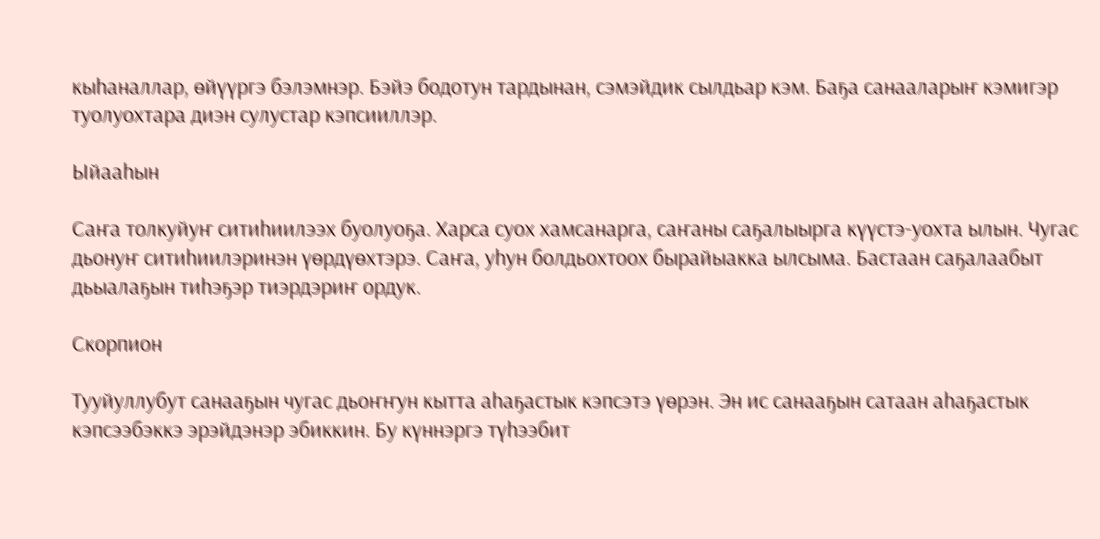кыһаналлар, өйүүргэ бэлэмнэр. Бэйэ бодотун тардынан, сэмэйдик сылдьар кэм. Баҕа санааларыҥ кэмигэр туолуохтара диэн сулустар кэпсииллэр.

Ыйааһын

Саҥа толкуйуҥ ситиһиилээх буолуоҕа. Харса суох хамсанарга, саҥаны саҕалыырга күүстэ-уохта ылын. Чугас дьонуҥ ситиһиилэринэн үөрдүөхтэрэ. Саҥа, уһун болдьохтоох бырайыакка ылсыма. Бастаан саҕалаабыт дьыалаҕын тиһэҕэр тиэрдэриҥ ордук.

Скорпион

Тууйуллубут санааҕын чугас дьоҥҥун кытта аһаҕастык кэпсэтэ үөрэн. Эн ис санааҕын сатаан аһаҕастык кэпсээбэккэ эрэйдэнэр эбиккин. Бу күннэргэ түһээбит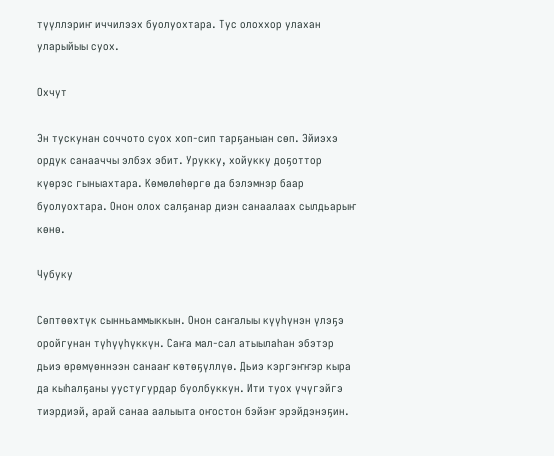түүллэриҥ иччилээх буолуохтара. Тус олоххор улахан уларыйыы суох.

Охчут

Эн тускунан соччото суох хоп-сип тарҕаныан сөп. Эйиэхэ ордук санааччы элбэх эбит. Урукку, хойукку доҕоттор күөрэс гыныахтара. Көмөлөһөргө да бэлэмнэр баар буолуохтара. Онон олох салҕанар диэн санаалаах сылдьарыҥ көнө.

Чубуку

Сөптөөхтүк сынньаммыккын. Онон саҥалыы күүһүнэн үлэҕэ оройгунан түһүүһүккүн. Саҥа мал-сал атыылаһан эбэтэр дьиэ өрөмүөннээн санааҥ көтөҕүллүө. Дьиэ кэргэҥҥэр кыра да кыһалҕаны уустугурдар буолбуккун. Ити туох үчүгэйгэ тиэрдиэй, арай санаа аалыыта оҥостон бэйэҥ эрэйдэнэҕин.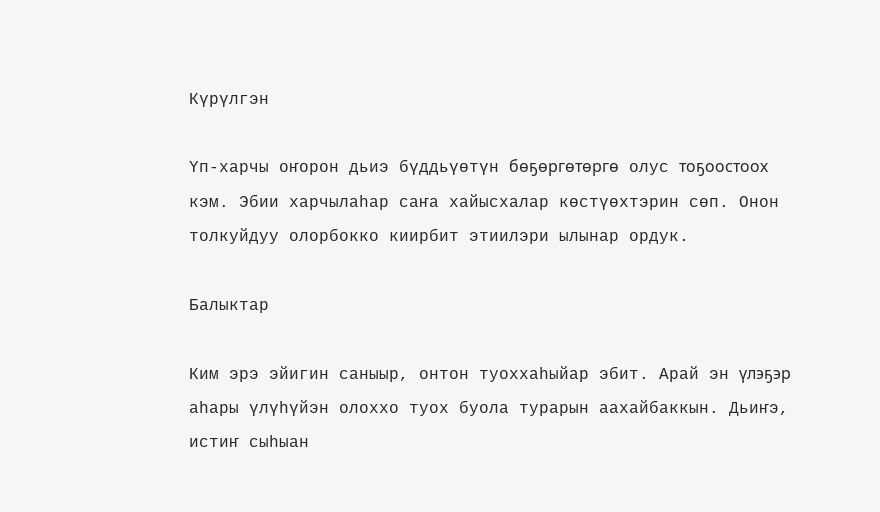Күрүлгэн

Үп-харчы оҥорон дьиэ бүддьүөтүн бөҕөргөтөргө олус тоҕоостоох кэм. Эбии харчылаһар саҥа хайысхалар көстүөхтэрин сөп. Онон толкуйдуу олорбокко киирбит этиилэри ылынар ордук.

Балыктар

Ким эрэ эйигин саныыр, онтон туоххаһыйар эбит. Арай эн үлэҕэр аһары үлүһүйэн олоххо туох буола турарын аахайбаккын. Дьиҥэ, истиҥ сыһыан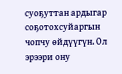суоҕуттан ардыгар соҕотохсуйаргын чопчу өйдүүгүн. Ол эрээри ону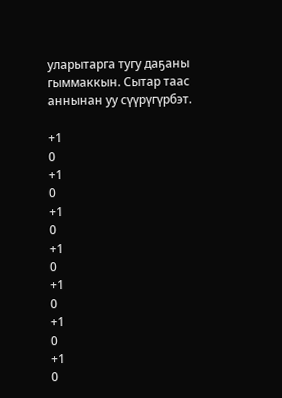уларытарга тугу даҕаны гыммаккын. Сытар таас аннынан уу сүүрүгүрбэт.

+1
0
+1
0
+1
0
+1
0
+1
0
+1
0
+1
0